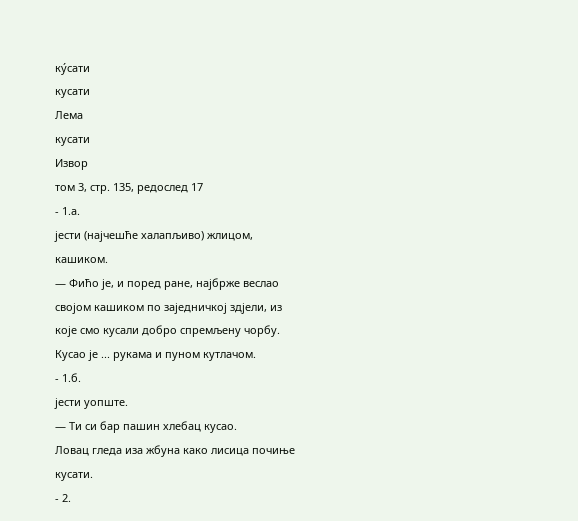ку́сати
кусати
Лема
кусати
Извор
том 3, стр. 135, редослед 17
- 1.а.
јести (најчешће халапљиво) жлицом, кашиком.
— Фићо је, и поред ране, најбрже веслао својом кашиком по заједничкој здјели, из које смо кусали добро спремљену чорбу.
Кусао је ... рукама и пуном кутлачом.
- 1.б.
јести уопште.
— Ти си бар пашин хлебац кусао.
Ловац гледа иза жбуна како лисица почиње кусати.
- 2.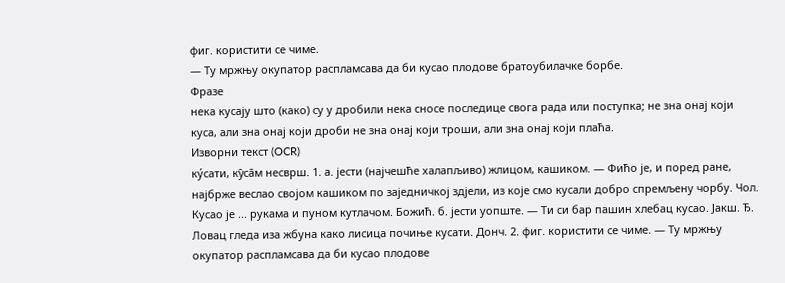фиг. користити се чиме.
— Ту мржњу окупатор распламсава да би кусао плодове братоубилачке борбе.
Фразе
нека кусају што (како) су у дробили нека сносе последице свога рада или поступка; не зна онај који куса, али зна онај који дроби не зна онај који троши, али зна онај који плаћа.
Изворни текст (OCR)
ку́сати, ку̑са̄м несврш. 1. а. јести (најчешће халапљиво) жлицом, кашиком. — Фићо је, и поред ране, најбрже веслао својом кашиком по заједничкој здјели, из које смо кусали добро спремљену чорбу. Чол. Кусао је ... рукама и пуном кутлачом. Божић. б. јести уопште. — Ти си бар пашин хлебац кусао. Јакш. Ђ. Ловац гледа иза жбуна како лисица почиње кусати. Донч. 2. фиг. користити се чиме. — Ту мржњу окупатор распламсава да би кусао плодове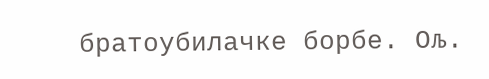братоубилачке борбе. Ољ.